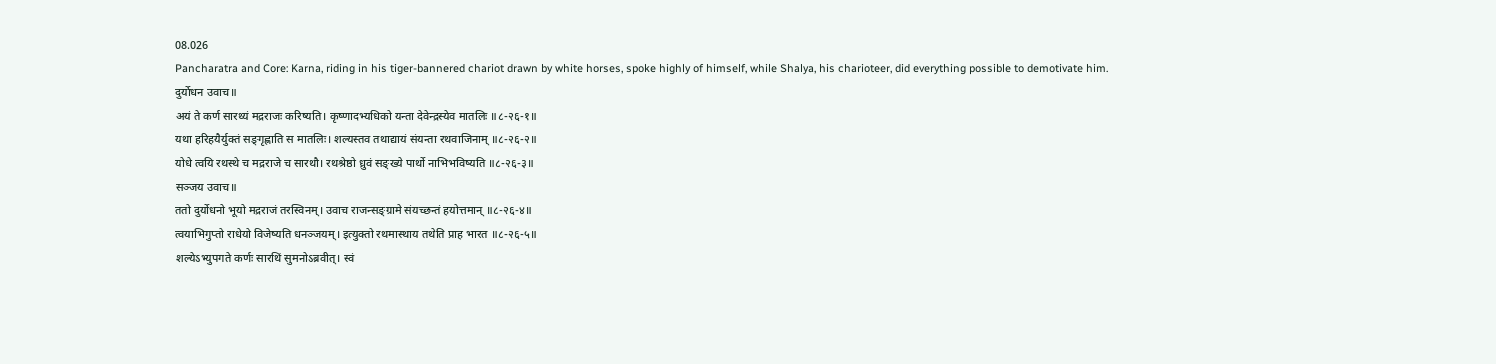08.026
Pancharatra and Core: Karna, riding in his tiger-bannered chariot drawn by white horses, spoke highly of himself, while Shalya, his charioteer, did everything possible to demotivate him.
दुर्योधन उवाच॥
अयं ते कर्ण सारथ्यं मद्रराजः करिष्यति। कृष्णादभ्यधिको यन्ता देवेन्द्रस्येव मातलिः ॥८-२६-१॥
यथा हरिहयैर्युक्तं सङ्गृह्णाति स मातलिः। शल्यस्तव तथाद्यायं संयन्ता रथवाजिनाम् ॥८-२६-२॥
योधे त्वयि रथस्थे च मद्रराजे च सारथौ। रथश्रेष्ठो ध्रुवं सङ्ख्ये पार्थो नाभिभविष्यति ॥८-२६-३॥
सञ्जय उवाच॥
ततो दुर्योधनो भूयो मद्रराजं तरस्विनम्। उवाच राजन्सङ्ग्रामे संयच्छन्तं हयोत्तमान् ॥८-२६-४॥
त्वयाभिगुप्तो राधेयो विजेष्यति धनञ्जयम्। इत्युक्तो रथमास्थाय तथेति प्राह भारत ॥८-२६-५॥
शल्येऽभ्युपगते कर्णः सारथिं सुमनोऽब्रवीत्। स्वं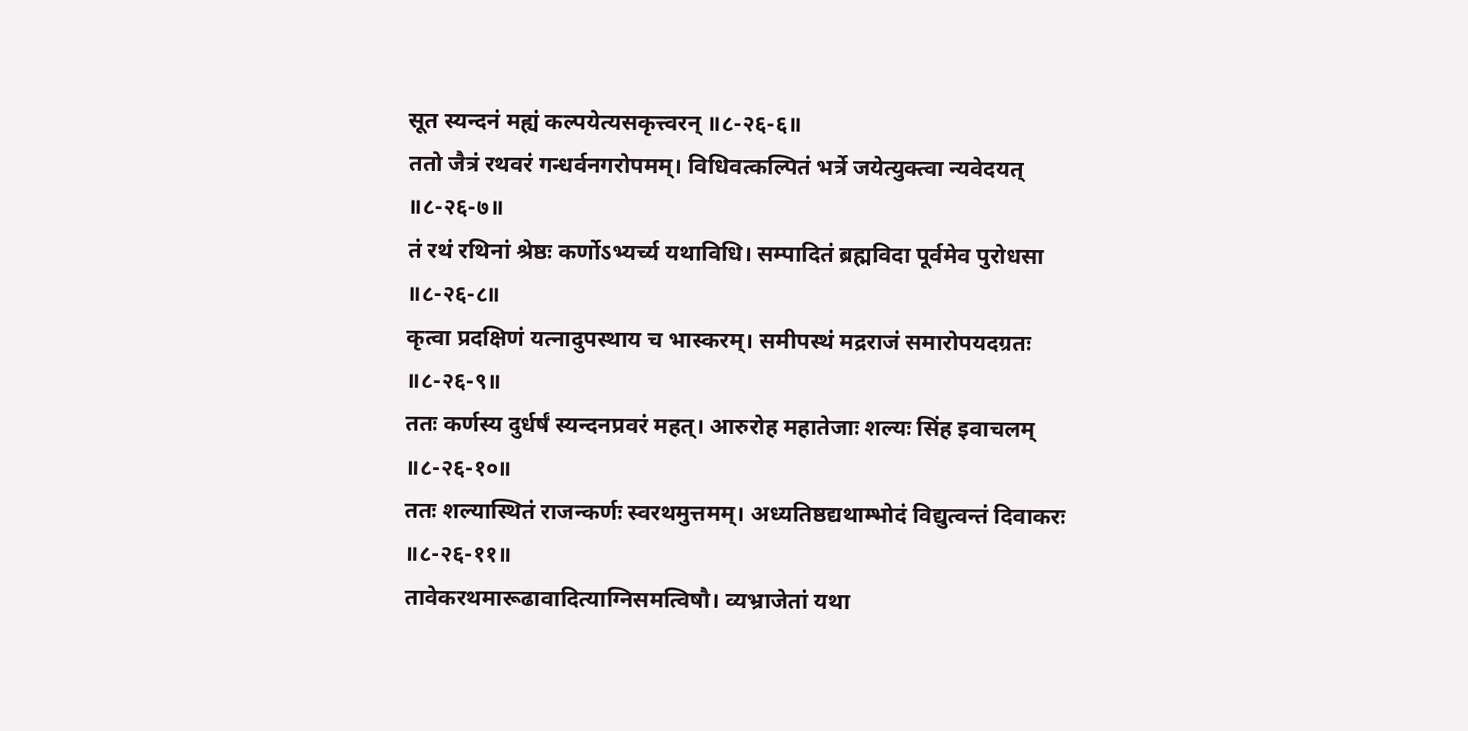सूत स्यन्दनं मह्यं कल्पयेत्यसकृत्त्वरन् ॥८-२६-६॥
ततो जैत्रं रथवरं गन्धर्वनगरोपमम्। विधिवत्कल्पितं भर्त्रे जयेत्युक्त्वा न्यवेदयत् ॥८-२६-७॥
तं रथं रथिनां श्रेष्ठः कर्णोऽभ्यर्च्य यथाविधि। सम्पादितं ब्रह्मविदा पूर्वमेव पुरोधसा ॥८-२६-८॥
कृत्वा प्रदक्षिणं यत्नादुपस्थाय च भास्करम्। समीपस्थं मद्रराजं समारोपयदग्रतः ॥८-२६-९॥
ततः कर्णस्य दुर्धर्षं स्यन्दनप्रवरं महत्। आरुरोह महातेजाः शल्यः सिंह इवाचलम् ॥८-२६-१०॥
ततः शल्यास्थितं राजन्कर्णः स्वरथमुत्तमम्। अध्यतिष्ठद्यथाम्भोदं विद्युत्वन्तं दिवाकरः ॥८-२६-११॥
तावेकरथमारूढावादित्याग्निसमत्विषौ। व्यभ्राजेतां यथा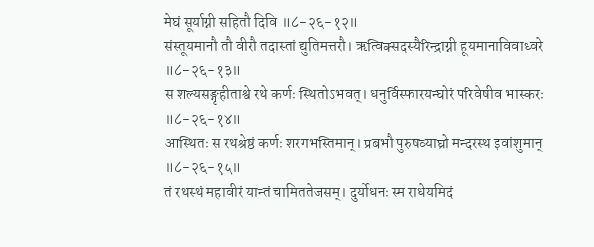मेघं सूर्याग्नी सहितौ दिवि ॥८-२६-१२॥
संस्तूयमानौ तौ वीरौ तदास्तां द्युतिमत्तरौ। ऋत्विक्सदस्यैरिन्द्राग्नी हूयमानाविवाध्वरे ॥८-२६-१३॥
स शल्यसङ्गृहीताश्वे रथे कर्णः स्थितोऽभवत्। धनुर्विस्फारयन्घोरं परिवेषीव भास्करः ॥८-२६-१४॥
आस्थितः स रथश्रेष्ठं कर्णः शरगभस्तिमान्। प्रबभौ पुरुषव्याघ्रो मन्दरस्थ इवांशुमान् ॥८-२६-१५॥
तं रथस्थं महावीरं यान्तं चामिततेजसम्। दुर्योधनः स्म राधेयमिदं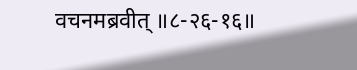वचनमब्रवीत् ॥८-२६-१६॥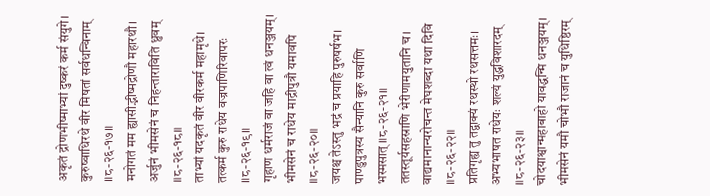अकृतं द्रोणभीष्माभ्यां दुष्करं कर्म संयुगे। कुरुष्वाधिरथे वीर मिषतां सर्वधन्विनाम् ॥८-२६-१७॥
मनोगतं मम ह्यासीद्भीष्मद्रोणौ महारथौ। अर्जुनं भीमसेनं च निहन्ताराविति ध्रुवम् ॥८-२६-१८॥
ताभ्यां यदकृतं वीर वीरकर्म महामृधे। तत्कर्म कुरु राधेय वज्रपाणिरिवापरः ॥८-२६-१९॥
गृहाण धर्मराजं वा जहि वा त्वं धनञ्जयम्। भीमसेनं च राधेय माद्रीपुत्रौ यमावपि ॥८-२६-२०॥
जयश्च तेऽस्तु भद्रं च प्रयाहि पुरुषर्षभ। पाण्डुपुत्रस्य सैन्यानि कुरु सर्वाणि भस्मसात् ॥८-२६-२१॥
ततस्तूर्यसहस्राणि भेरीणामयुतानि च। वाद्यमानान्यरोचन्त मेघशब्दा यथा दिवि ॥८-२६-२२॥
प्रतिगृह्य तु तद्वाक्यं रथस्थो रथसत्तमः। अभ्यभाषत राधेयः शल्यं युद्धविशारदम् ॥८-२६-२३॥
चोदयाश्वान्महाबाहो यावद्धन्मि धनञ्जयम्। भीमसेनं यमौ चोभौ राजानं च युधिष्ठिरम्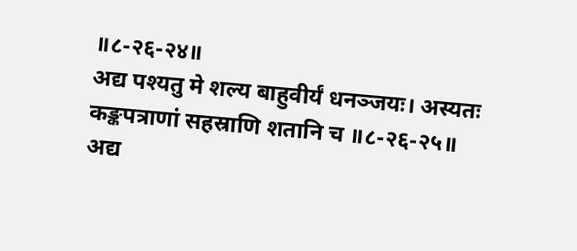॥८-२६-२४॥
अद्य पश्यतु मे शल्य बाहुवीर्यं धनञ्जयः। अस्यतः कङ्कपत्राणां सहस्राणि शतानि च ॥८-२६-२५॥
अद्य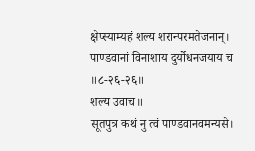क्षेप्स्याम्यहं शल्य शरान्परमतेजनान्। पाण्डवानां विनाशाय दुर्योधनजयाय च ॥८-२६-२६॥
शल्य उवाच॥
सूतपुत्र कथं नु त्वं पाण्डवानवमन्यसे।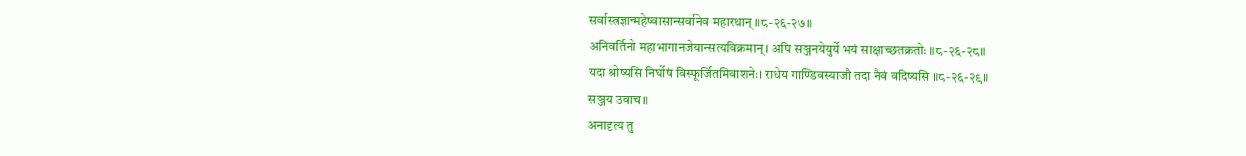सर्वास्त्रज्ञान्महेष्वासान्सर्वानेव महारथान् ॥८-२६-२७॥
अनिवर्तिनो महाभागानजेयान्सत्यविक्रमान्। अपि सञ्जनयेयुर्ये भयं साक्षाच्छतक्रतोः ॥८-२६-२८॥
यदा श्रोष्यसि निर्घोषं विस्फूर्जितमिवाशनेः। राधेय गाण्डिवस्याजौ तदा नैवं वदिष्यसि ॥८-२६-२९॥
सञ्जय उवाच॥
अनादृत्य तु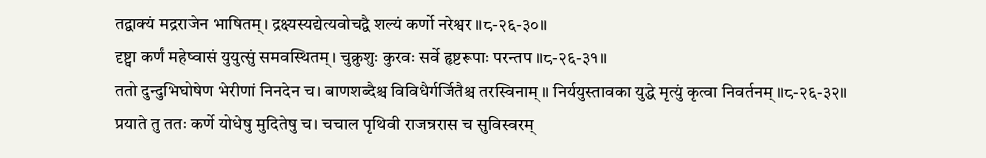तद्वाक्यं मद्रराजेन भाषितम्। द्रक्ष्यस्यद्येत्यवोचद्वै शल्यं कर्णो नरेश्वर ॥८-२६-३०॥
दृष्ट्वा कर्णं महेष्वासं युयुत्सुं समवस्थितम्। चुक्रुशुः कुरवः सर्वे हृष्टरूपाः परन्तप ॥८-२६-३१॥
ततो दुन्दुभिघोषेण भेरीणां निनदेन च। बाणशब्दैश्च विविधैर्गर्जितैश्च तरस्विनाम् ॥ निर्ययुस्तावका युद्धे मृत्युं कृत्वा निवर्तनम् ॥८-२६-३२॥
प्रयाते तु ततः कर्णे योधेषु मुदितेषु च। चचाल पृथिवी राजन्ररास च सुविस्वरम्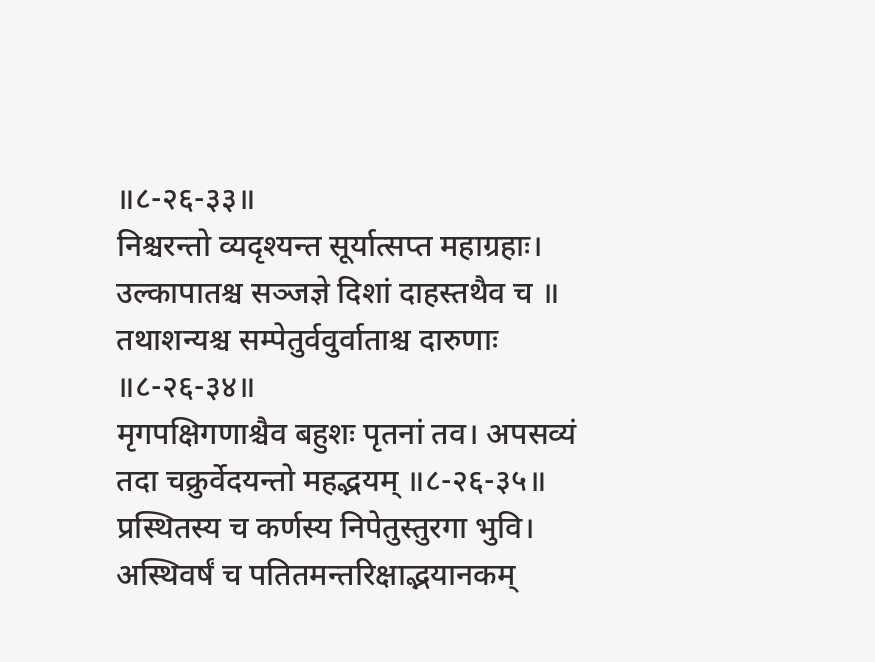॥८-२६-३३॥
निश्चरन्तो व्यदृश्यन्त सूर्यात्सप्त महाग्रहाः। उल्कापातश्च सञ्जज्ञे दिशां दाहस्तथैव च ॥ तथाशन्यश्च सम्पेतुर्ववुर्वाताश्च दारुणाः ॥८-२६-३४॥
मृगपक्षिगणाश्चैव बहुशः पृतनां तव। अपसव्यं तदा चक्रुर्वेदयन्तो महद्भयम् ॥८-२६-३५॥
प्रस्थितस्य च कर्णस्य निपेतुस्तुरगा भुवि। अस्थिवर्षं च पतितमन्तरिक्षाद्भयानकम्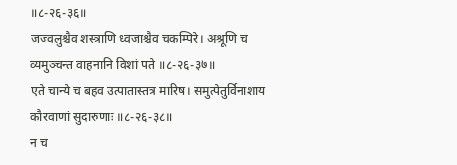॥८-२६-३६॥
जज्वलुश्चैव शस्त्राणि ध्वजाश्चैव चकम्पिरे। अश्रूणि च व्यमुञ्चन्त वाहनानि विशां पते ॥८-२६-३७॥
एते चान्ये च बहव उत्पातास्तत्र मारिष। समुत्पेतुर्विनाशाय कौरवाणां सुदारुणाः ॥८-२६-३८॥
न च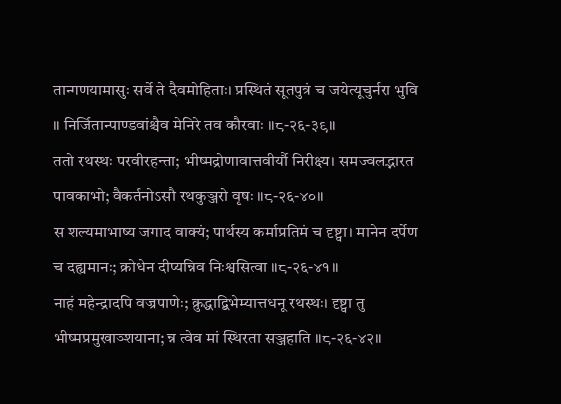तान्गणयामासुः सर्वे ते दैवमोहिताः। प्रस्थितं सूतपुत्रं च जयेत्यूचुर्नरा भुवि ॥ निर्जितान्पाण्डवांश्चैव मेनिरे तव कौरवाः ॥८-२६-३९॥
ततो रथस्थः परवीरहन्ता; भीष्मद्रोणावात्तवीर्यौ निरीक्ष्य। समज्वलद्भारत पावकाभो; वैकर्तनोऽसौ रथकुञ्जरो वृषः ॥८-२६-४०॥
स शल्यमाभाष्य जगाद वाक्यं; पार्थस्य कर्माप्रतिमं च दृष्ट्वा। मानेन दर्पेण च दह्यमानः; क्रोधेन दीप्यन्निव निःश्वसित्वा ॥८-२६-४१॥
नाहं महेन्द्रादपि वज्रपाणेः; क्रुद्धाद्बिभेम्यात्तधनू रथस्थः। दृष्ट्वा तु भीष्मप्रमुखाञ्शयाना; न्न त्वेव मां स्थिरता सञ्जहाति ॥८-२६-४२॥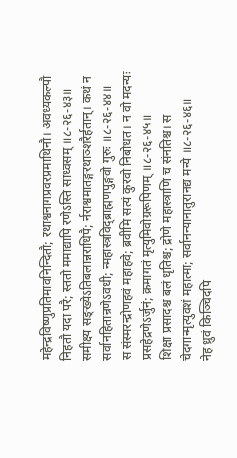महेन्द्रविष्णुप्रतिमावनिन्दितौ; रथाश्वनागप्रवरप्रमाथिनौ। अवध्यकल्पौ निहतौ यदा परै; स्ततो ममाद्यापि रणेऽस्ति साध्वसम् ॥८-२६-४३॥
समीक्ष्य सङ्ख्येऽतिबलान्नराधिपै; र्नराश्वमातङ्गरथाञ्शरैर्हतान्। कथं न सर्वानहितान्रणेऽवधी; न्महास्त्रविद्ब्राह्मणपुङ्गवो गुरुः ॥८-२६-४४॥
स संस्मरन्द्रोणहवं महाहवे; ब्रवीमि सत्यं कुरवो निबोधत। न वो मदन्यः प्रसहेद्रणेऽर्जुनं; क्रमागतं मृत्युमिवोग्ररूपिणम् ॥८-२६-४५॥
शिक्षा प्रसादश्च बलं धृतिश्च; द्रोणे महास्त्राणि च संनतिश्च। स चेदगान्मृत्युवशं महात्मा; सर्वानन्यानातुरानद्य मन्ये ॥८-२६-४६॥
नेह ध्रुवं किञ्चिदपि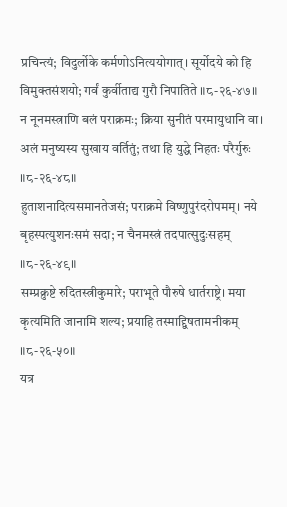प्रचिन्त्यं; विदुर्लोके कर्मणोऽनित्ययोगात्। सूर्योदये को हि विमुक्तसंशयो; गर्वं कुर्वीताद्य गुरौ निपातिते ॥८-२६-४७॥
न नूनमस्त्राणि बलं पराक्रमः; क्रिया सुनीतं परमायुधानि वा। अलं मनुष्यस्य सुखाय वर्तितुं; तथा हि युद्धे निहतः परैर्गुरुः ॥८-२६-४८॥
हुताशनादित्यसमानतेजसं; पराक्रमे विष्णुपुरंदरोपमम्। नये बृहस्पत्युशनःसमं सदा; न चैनमस्त्रं तदपात्सुदुःसहम् ॥८-२६-४९॥
सम्प्रक्रुष्टे रुदितस्त्रीकुमारे; पराभूते पौरुषे धार्तराष्ट्रे। मया कृत्यमिति जानामि शल्य; प्रयाहि तस्माद्द्विषतामनीकम् ॥८-२६-५०॥
यत्र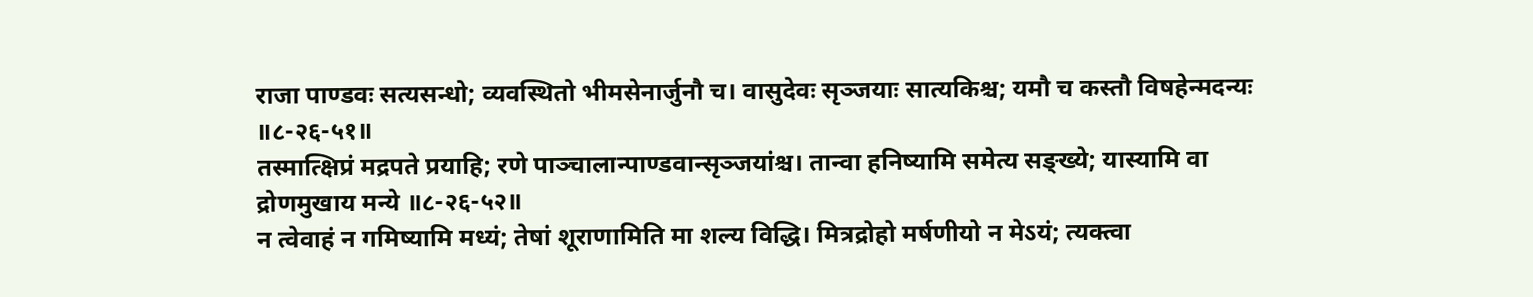राजा पाण्डवः सत्यसन्धो; व्यवस्थितो भीमसेनार्जुनौ च। वासुदेवः सृञ्जयाः सात्यकिश्च; यमौ च कस्तौ विषहेन्मदन्यः ॥८-२६-५१॥
तस्मात्क्षिप्रं मद्रपते प्रयाहि; रणे पाञ्चालान्पाण्डवान्सृञ्जयांश्च। तान्वा हनिष्यामि समेत्य सङ्ख्ये; यास्यामि वा द्रोणमुखाय मन्ये ॥८-२६-५२॥
न त्वेवाहं न गमिष्यामि मध्यं; तेषां शूराणामिति मा शल्य विद्धि। मित्रद्रोहो मर्षणीयो न मेऽयं; त्यक्त्वा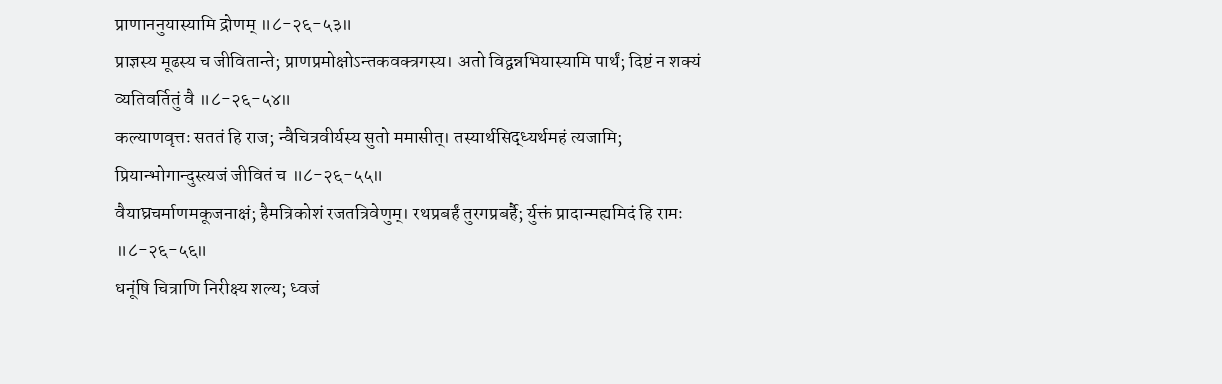प्राणाननुयास्यामि द्रोणम् ॥८-२६-५३॥
प्राज्ञस्य मूढस्य च जीवितान्ते; प्राणप्रमोक्षोऽन्तकवक्त्रगस्य। अतो विद्वन्नभियास्यामि पार्थं; दिष्टं न शक्यं व्यतिवर्तितुं वै ॥८-२६-५४॥
कल्याणवृत्तः सततं हि राज; न्वैचित्रवीर्यस्य सुतो ममासीत्। तस्यार्थसिद्ध्यर्थमहं त्यजामि; प्रियान्भोगान्दुस्त्यजं जीवितं च ॥८-२६-५५॥
वैयाघ्रचर्माणमकूजनाक्षं; हैमत्रिकोशं रजतत्रिवेणुम्। रथप्रबर्हं तुरगप्रबर्है; र्युक्तं प्रादान्मह्यमिदं हि रामः ॥८-२६-५६॥
धनूंषि चित्राणि निरीक्ष्य शल्य; ध्वजं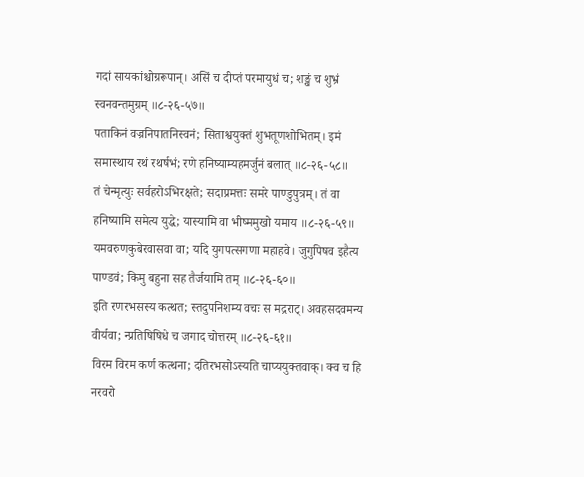गदां सायकांश्चोग्ररूपान्। असिं च दीप्तं परमायुधं च; शङ्खं च शुभ्रं स्वनवन्तमुग्रम् ॥८-२६-५७॥
पताकिनं वज्रनिपातनिस्वनं; सिताश्वयुक्तं शुभतूणशोभितम्। इमं समास्थाय रथं रथर्षभं; रणे हनिष्याम्यहमर्जुनं बलात् ॥८-२६-५८॥
तं चेन्मृत्युः सर्वहरोऽभिरक्षते; सदाप्रमत्तः समरे पाण्डुपुत्रम्। तं वा हनिष्यामि समेत्य युद्धे; यास्यामि वा भीष्ममुखो यमाय ॥८-२६-५९॥
यमवरुणकुबेरवासवा वा; यदि युगपत्सगणा महाहवे। जुगुपिषव इहैत्य पाण्डवं; किमु बहुना सह तैर्जयामि तम् ॥८-२६-६०॥
इति रणरभसस्य कत्थत; स्तदुपनिशम्य वचः स मद्रराट्। अवहसदवमन्य वीर्यवा; न्प्रतिषिषिधे च जगाद चोत्तरम् ॥८-२६-६१॥
विरम विरम कर्ण कत्थना; दतिरभसोऽस्यति चाप्ययुक्तवाक्। क्व च हि नरवरो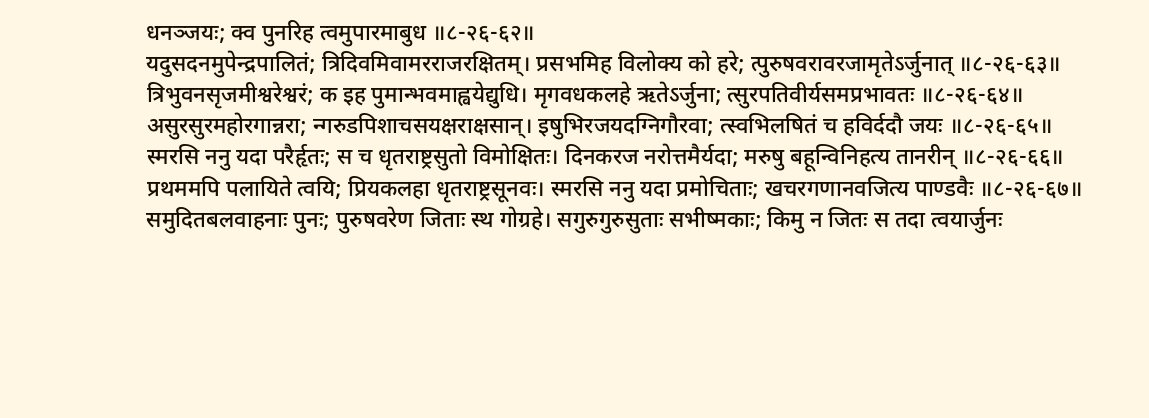धनञ्जयः; क्व पुनरिह त्वमुपारमाबुध ॥८-२६-६२॥
यदुसदनमुपेन्द्रपालितं; त्रिदिवमिवामरराजरक्षितम्। प्रसभमिह विलोक्य को हरे; त्पुरुषवरावरजामृतेऽर्जुनात् ॥८-२६-६३॥
त्रिभुवनसृजमीश्वरेश्वरं; क इह पुमान्भवमाह्वयेद्युधि। मृगवधकलहे ऋतेऽर्जुना; त्सुरपतिवीर्यसमप्रभावतः ॥८-२६-६४॥
असुरसुरमहोरगान्नरा; न्गरुडपिशाचसयक्षराक्षसान्। इषुभिरजयदग्निगौरवा; त्स्वभिलषितं च हविर्ददौ जयः ॥८-२६-६५॥
स्मरसि ननु यदा परैर्हृतः; स च धृतराष्ट्रसुतो विमोक्षितः। दिनकरज नरोत्तमैर्यदा; मरुषु बहून्विनिहत्य तानरीन् ॥८-२६-६६॥
प्रथममपि पलायिते त्वयि; प्रियकलहा धृतराष्ट्रसूनवः। स्मरसि ननु यदा प्रमोचिताः; खचरगणानवजित्य पाण्डवैः ॥८-२६-६७॥
समुदितबलवाहनाः पुनः; पुरुषवरेण जिताः स्थ गोग्रहे। सगुरुगुरुसुताः सभीष्मकाः; किमु न जितः स तदा त्वयार्जुनः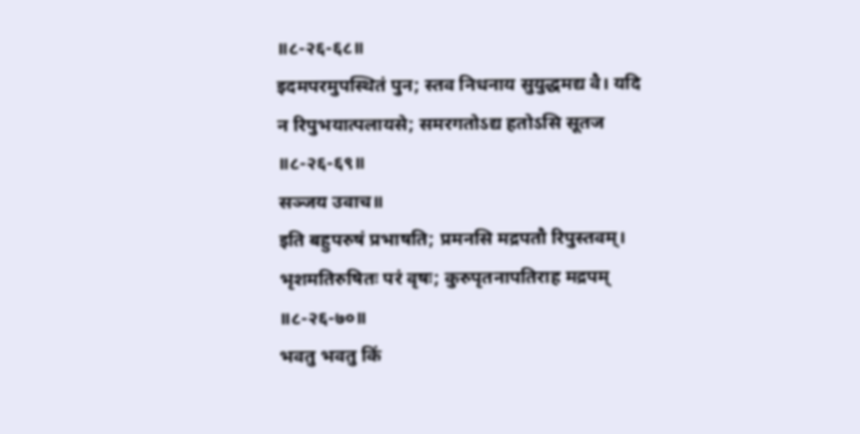॥८-२६-६८॥
इदमपरमुपस्थितं पुन; स्तव निधनाय सुयुद्धमद्य वै। यदि न रिपुभयात्पलायसे; समरगतोऽद्य हतोऽसि सूतज ॥८-२६-६९॥
सञ्जय उवाच॥
इति बहुपरुषं प्रभाषति; प्रमनसि मद्रपतौ रिपुस्तवम्। भृशमतिरुषितः परं वृषः; कुरुपृतनापतिराह मद्रपम् ॥८-२६-७०॥
भवतु भवतु किं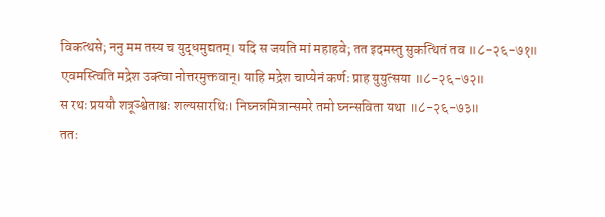विकत्थसे; ननु मम तस्य च युद्धमुद्यतम्। यदि स जयति मां महाहवे; तत इदमस्तु सुकत्थितं तव ॥८-२६-७१॥
एवमस्त्विति मद्रेश उक्त्वा नोत्तरमुक्तवान्। याहि मद्रेश चाप्येनं कर्णः प्राह युयुत्सया ॥८-२६-७२॥
स रथः प्रययौ शत्रूञ्श्वेताश्वः शल्यसारथिः। निघ्नन्नमित्रान्समरे तमो घ्नन्सविता यथा ॥८-२६-७३॥
ततः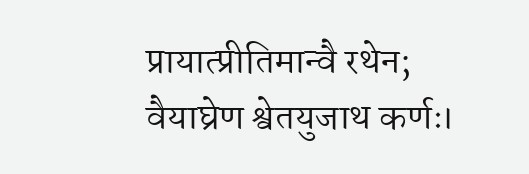प्रायात्प्रीतिमान्वै रथेन; वैयाघ्रेण श्वेतयुजाथ कर्णः।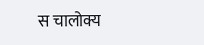स चालोक्य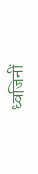ध्वजिनीं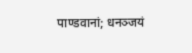पाण्डवानां; धनञ्जयं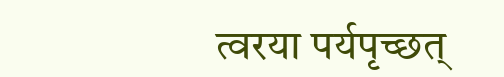त्वरया पर्यपृच्छत्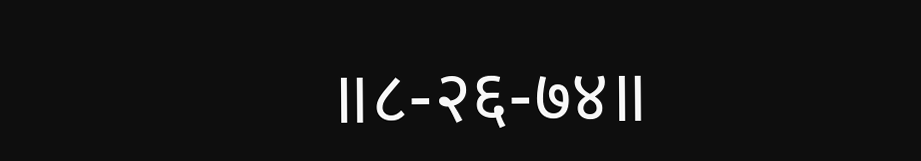॥८-२६-७४॥